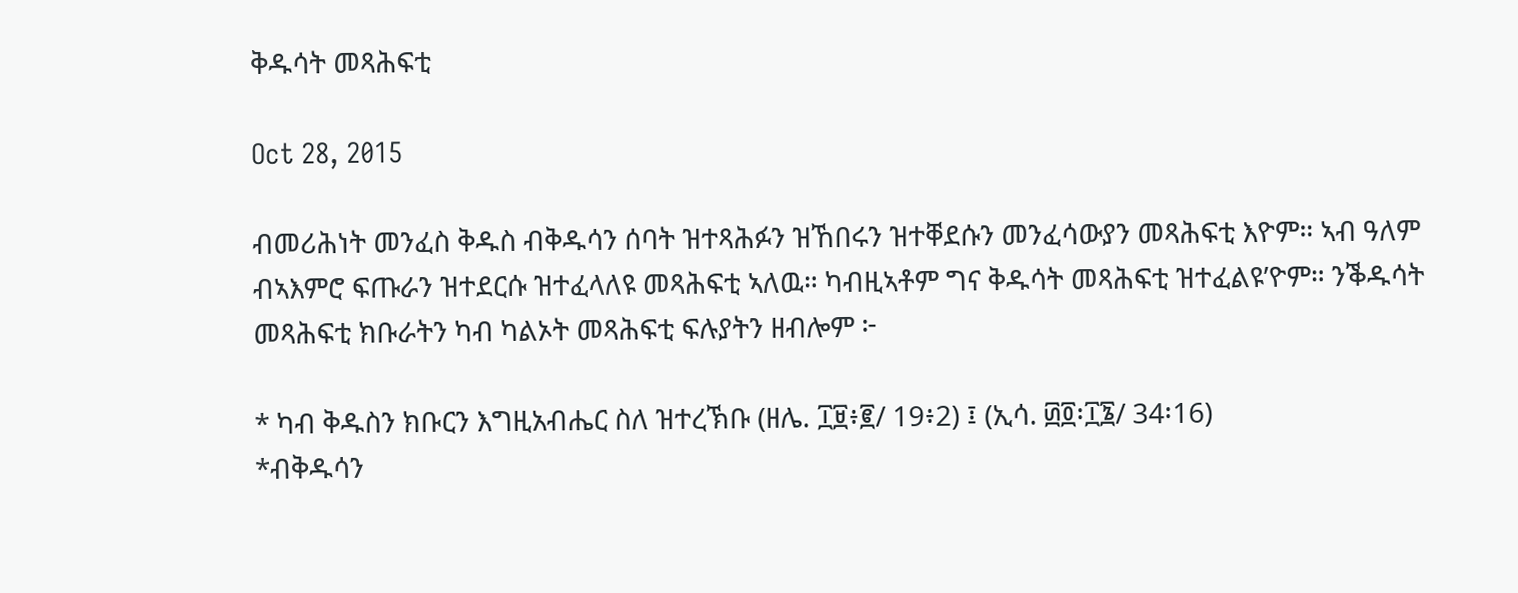ቅዱሳት መጻሕፍቲ

Oct 28, 2015

ብመሪሕነት መንፈስ ቅዱስ ብቅዱሳን ሰባት ዝተጻሕፉን ዝኸበሩን ዝተቐደሱን መንፈሳውያን መጻሕፍቲ እዮም። ኣብ ዓለም ብኣእምሮ ፍጡራን ዝተደርሱ ዝተፈላለዩ መጻሕፍቲ ኣለዉ። ካብዚኣቶም ግና ቅዱሳት መጻሕፍቲ ዝተፈልዩ’ዮም። ንቕዱሳት መጻሕፍቲ ክቡራትን ካብ ካልኦት መጻሕፍቲ ፍሉያትን ዘብሎም ፦

* ካብ ቅዱስን ክቡርን እግዚአብሔር ስለ ዝተረኽቡ (ዘሌ. ፲፱፥፪/ 19፥2) ፤ (ኢሳ. ፴፬፡፲፮/ 34፡16)
*ብቅዱሳን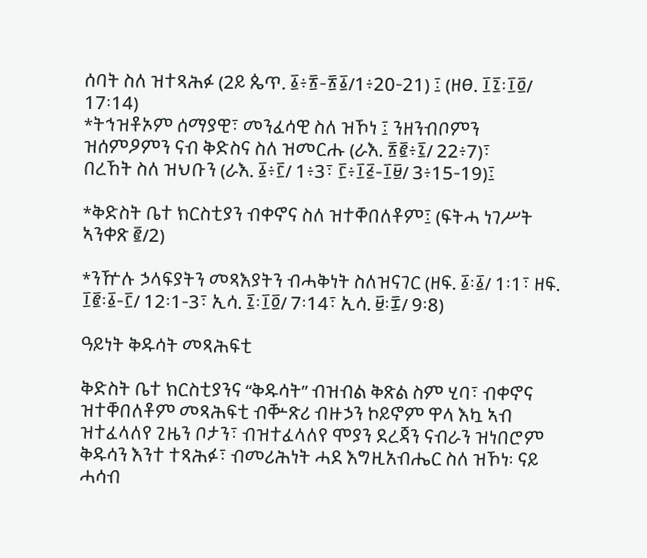ሰባት ስለ ዝተጻሕፉ (2ይ ጴጥ. ፩፥፳-፳፩/1፥20-21) ፤ (ዘፀ. ፲፯፡፲፬/ 17፡14)
*ትኅዝቶኦም ሰማያዊ፣ መንፈሳዊ ስለ ዝኾነ ፤ ንዘንብቦምን ዝሰምዖምን ናብ ቅድስና ስለ ዝመርሑ (ራእ. ፳፪፥፯/ 22፥7)፣
በረኸት ስለ ዝህቡን (ራእ. ፩፥፫/ 1፥3፣ ፫፥፲፭-፲፱/ 3፥15-19)፤

*ቅድስት ቤተ ክርስቲያን ብቀኖና ስለ ዝተቐበለቶም፤ (ፍትሓ ነገሥት ኣንቀጽ ፪/2)

*ንዅሉ ኃላፍያትን መጻእያትን ብሓቅነት ስለዝናገር (ዘፍ. ፩፡፩/ 1፡1፣ ዘፍ. ፲፪፡፩-፫/ 12፡1-3፣ ኢሳ. ፯፡፲፬/ 7፡14፣ ኢሳ. ፱፡፰/ 9፡8)

ዓይነት ቅዱሳት መጻሕፍቲ

ቅድስት ቤተ ክርስቲያንና “ቅዱሳት” ብዝብል ቅጽል ስም ሂባ፣ ብቀኖና ዝተቐበለቶም መጻሕፍቲ ብቝጽሪ ብዙኃን ኮይኖም ዋላ እኳ ኣብ ዝተፈላለየ ጊዜን ቦታን፣ ብዝተፈላለየ ሞያን ደረጃን ናብራን ዝነበሮም ቅዱሳን እንተ ተጻሕፉ፣ ብመሪሕነት ሓደ እግዚአብሔር ስለ ዝኾነ፡ ናይ ሓሳብ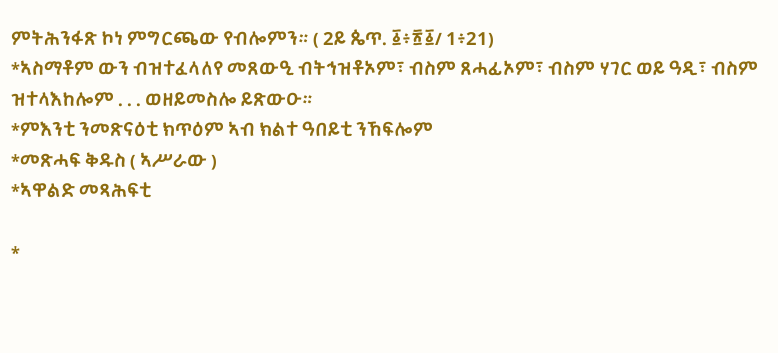ምትሕንፋጽ ኮነ ምግርጫው የብሎምን። ( 2ይ ጴጥ. ፩፥፳፩/ 1፥21)
*ኣስማቶም ውን ብዝተፈላለየ መጸውዒ ብትኅዝቶኦም፣ ብስም ጸሓፊኦም፣ ብስም ሃገር ወይ ዓዲ፣ ብስም ዝተላእከሎም . . . ወዘይመስሎ ይጽውዑ።
*ምእንቲ ንመጽናዕቲ ክጥዕም ኣብ ክልተ ዓበይቲ ንኸፍሎም
*መጽሓፍ ቅዱስ ( ኣሥራው )
*ኣዋልድ መጻሕፍቲ

*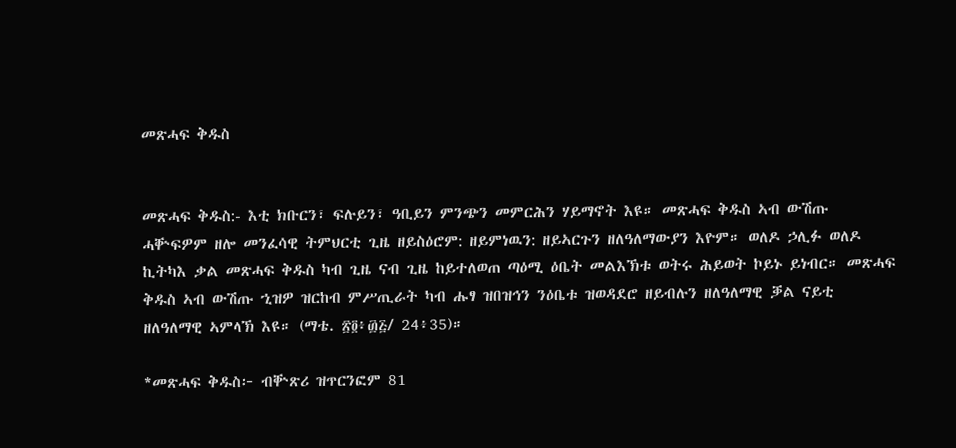መጽሓፍ ቅዱስ


መጽሓፍ ቅዱስ:- እቲ ክቡርን፣ ፍሉይን፣ ዓቢይን ምንጭን መምርሕን ሃይማኖት እዩ። መጽሓፍ ቅዱስ ኣብ ውሽጡ ሓቝፍዎም ዘሎ መንፈሳዊ ትምህርቲ ጊዜ ዘይስዕሮም: ዘይምነዉን: ዘይኣርጉን ዘለዓለማውያን እዮም። ወለዶ ኃሊፉ ወለዶ ኪትካእ ቃል መጽሓፍ ቅዱስ ካብ ጊዜ ናብ ጊዜ ከይተለወጠ ጣዕሚ ዕቤት መልእኽቱ ወትሩ ሕይወት ኮይኑ ይነብር። መጽሓፍ ቅዱስ ኣብ ውሽጡ ኂዝዎ ዝርከብ ምሥጢራት ካብ ሑፃ ዝበዝኅን ንዕቤቱ ዝወዳደሮ ዘይብሉን ዘለዓለማዊ ቓል ናይቲ ዘለዓለማዊ ኣምላኽ እዩ። (ማቴ. ፳፬፥፴፭/ 24፥35)።

*መጽሓፍ ቅዱስ፦ ብቝጽሪ ዝጥርንፎም 81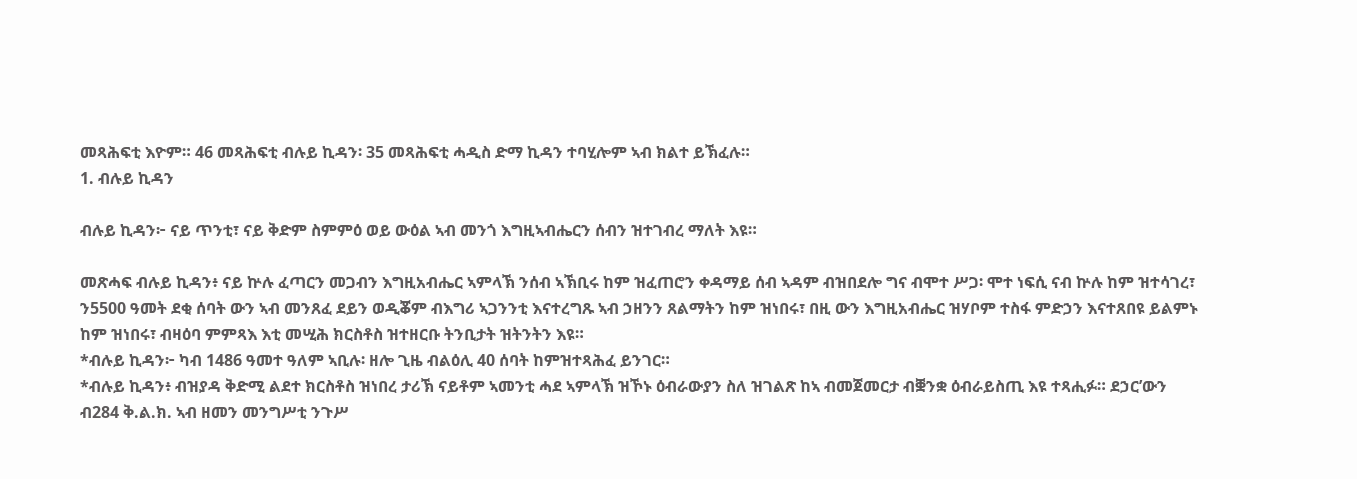መጻሕፍቲ እዮም። 46 መጻሕፍቲ ብሉይ ኪዳን፡ 35 መጻሕፍቲ ሓዲስ ድማ ኪዳን ተባሂሎም ኣብ ክልተ ይኽፈሉ።
1. ብሉይ ኪዳን

ብሉይ ኪዳን፦ ናይ ጥንቲ፣ ናይ ቅድም ስምምዕ ወይ ውዕል ኣብ መንጎ እግዚኣብሔርን ሰብን ዝተገብረ ማለት እዩ።

መጽሓፍ ብሉይ ኪዳን፥ ናይ ኵሉ ፈጣርን መጋብን እግዚአብሔር ኣምላኽ ንሰብ ኣኽቢሩ ከም ዝፈጠሮን ቀዳማይ ሰብ ኣዳም ብዝበደሎ ግና ብሞተ ሥጋ፡ ሞተ ነፍሲ ናብ ኵሉ ከም ዝተሳገረ፣ ን5500 ዓመት ደቂ ሰባት ውን ኣብ መንጸፈ ደይን ወዲቖም ብእግሪ ኣጋንንቲ እናተረግጹ ኣብ ኃዘንን ጸልማትን ከም ዝነበሩ፣ በዚ ውን እግዚአብሔር ዝሃቦም ተስፋ ምድኃን እናተጸበዩ ይልምኑ ከም ዝነበሩ፣ ብዛዕባ ምምጻእ እቲ መሢሕ ክርስቶስ ዝተዘርቡ ትንቢታት ዝትንትን እዩ።
*ብሉይ ኪዳን፦ ካብ 1486 ዓመተ ዓለም ኣቢሉ፡ ዘሎ ጊዜ ብልዕሊ 40 ሰባት ከምዝተጻሕፈ ይንገር።
*ብሉይ ኪዳን፥ ብዝያዳ ቅድሚ ልደተ ክርስቶስ ዝነበረ ታሪኽ ናይቶም ኣመንቲ ሓደ ኣምላኽ ዝኾኑ ዕብራውያን ስለ ዝገልጽ ከኣ ብመጀመርታ ብቛንቋ ዕብራይስጢ እዩ ተጻሒፉ። ደኃር’ውን ብ284 ቅ.ል.ክ. ኣብ ዘመን መንግሥቲ ንጉሥ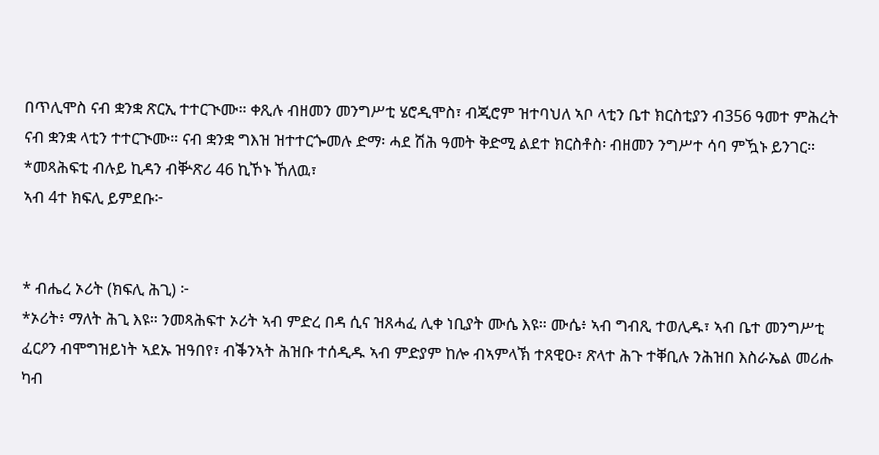በጥሊሞስ ናብ ቋንቋ ጽርኢ ተተርጒሙ። ቀጺሉ ብዘመን መንግሥቲ ሄሮዲሞስ፣ ብጂሮም ዝተባህለ ኣቦ ላቲን ቤተ ክርስቲያን ብ356 ዓመተ ምሕረት ናብ ቋንቋ ላቲን ተተርጒሙ። ናብ ቋንቋ ግእዝ ዝተተርጐመሉ ድማ፡ ሓደ ሽሕ ዓመት ቅድሚ ልደተ ክርስቶስ፡ ብዘመን ንግሥተ ሳባ ምዃኑ ይንገር።
*መጻሕፍቲ ብሉይ ኪዳን ብቝጽሪ 46 ኪኾኑ ኸለዉ፣
ኣብ 4ተ ክፍሊ ይምደቡ፦


* ብሔረ ኦሪት (ክፍሊ ሕጊ) ፦
*ኦሪት፥ ማለት ሕጊ እዩ። ንመጻሕፍተ ኦሪት ኣብ ምድረ በዳ ሲና ዝጸሓፈ ሊቀ ነቢያት ሙሴ እዩ። ሙሴ፥ ኣብ ግብጺ ተወሊዱ፣ ኣብ ቤተ መንግሥቲ ፈርዖን ብሞግዝይነት ኣደኡ ዝዓበየ፣ ብቕንኣት ሕዝቡ ተሰዲዱ ኣብ ምድያም ከሎ ብኣምላኽ ተጸዊዑ፣ ጽላተ ሕጉ ተቐቢሉ ንሕዝበ እስራኤል መሪሑ ካብ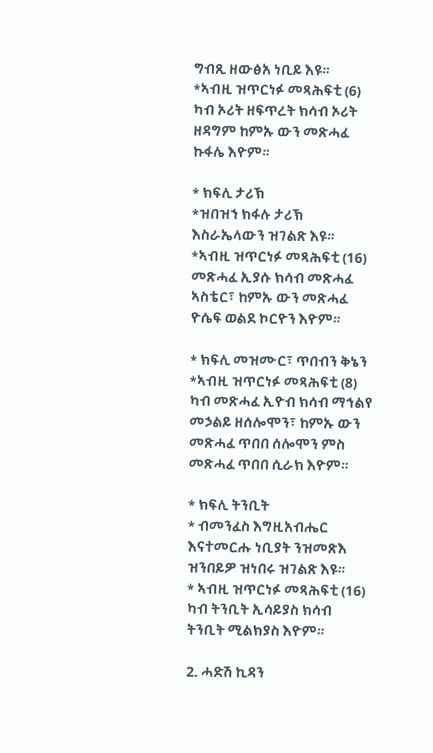ግብጺ ዘውፅአ ነቢይ እዩ።
*ኣብዚ ዝጥርነፉ መጻሕፍቲ (6) ካብ ኦሪት ዘፍጥረት ክሳብ ኦሪት ዘዳግም ከምኡ ውን መጽሓፈ ኩፋሌ እዮም።

* ክፍሊ ታሪኽ
*ዝበዝኀ ክፋሉ ታሪኽ እስራኤላውን ዝገልጽ እዩ።
*ኣብዚ ዝጥርነፉ መጻሕፍቲ (16) መጽሓፈ ኢያሱ ክሳብ መጽሓፈ ኣስቴር፣ ከምኡ ውን መጽሓፈ ዮሴፍ ወልደ ኮርዮን እዮም።

* ክፍሊ መዝሙር፣ ጥበብን ቅኔን
*ኣብዚ ዝጥርነፉ መጻሕፍቲ (8) ካብ መጽሓፈ ኢዮብ ክሳብ ማኅልየ መኃልይ ዘሰሎሞን፣ ከምኡ ውን መጽሓፈ ጥበበ ሰሎሞን ምስ መጽሓፈ ጥበበ ሲራክ እዮም።

* ክፍሊ ትንቢት
* ብመንፈስ እግዚአብሔር እናተመርሑ ነቢያት ንዝመጽእ ዝንበይዎ ዝነበሩ ዝገልጽ እዩ።
* ኣብዚ ዝጥርነፉ መጻሕፍቲ (16) ካብ ትንቢት ኢሳይያስ ክሳብ ትንቢት ሚልክያስ እዮም።

2. ሓድሽ ኪዳን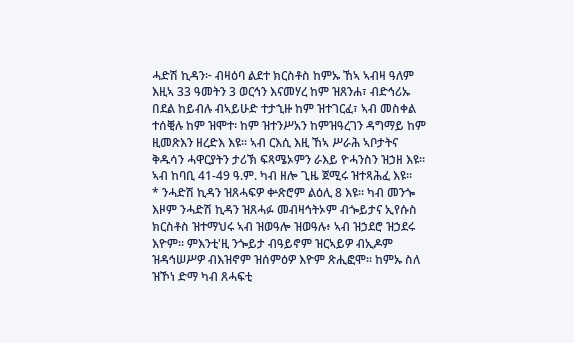ሓድሽ ኪዳን፦ ብዛዕባ ልደተ ክርስቶስ ከምኡ ኸኣ ኣብዛ ዓለም እዚኣ 33 ዓመትን 3 ወርኅን እናመሃረ ከም ዝጸንሐ፣ ብድኅሪኡ በደል ከይብሉ ብኣይሁድ ተታኂዙ ከም ዝተገርፈ፣ ኣብ መስቀል ተሰቒሉ ከም ዝሞተ፡ ከም ዝተንሥአን ከምዝዓረገን ዳግማይ ከም ዚመጽእን ዘረድእ እዩ። ኣብ ርእሲ እዚ ኸኣ ሥራሕ ኣቦታትና ቅዱሳን ሓዋርያትን ታሪኽ ፍጻሜኦምን ራእይ ዮሓንስን ዝኃዘ እዩ። ኣብ ከባቢ 41-49 ዓ.ም. ካብ ዘሎ ጊዜ ጀሚሩ ዝተጻሕፈ እዩ።
* ንሓድሽ ኪዳን ዝጸሓፍዎ ቍጽሮም ልዕሊ 8 እዩ። ካብ መንጐ እዞም ንሓድሽ ኪዳን ዝጸሓፉ መብዛኅትኦም ብጐይታና ኢየሱስ ክርስቶስ ዝተማህሩ ኣብ ዝወዓሎ ዝወዓሉ፥ ኣብ ዝኃደሮ ዝኃደሩ እዮም። ምእንቲ'ዚ ንጐይታ ብዓይኖም ዝርኣይዎ ብኢዶም ዝዳኅሠሥዎ ብእዝኖም ዝሰምዕዎ እዮም ጽሒፎሞ። ከምኡ ስለ ዝኾነ ድማ ካብ ጸሓፍቲ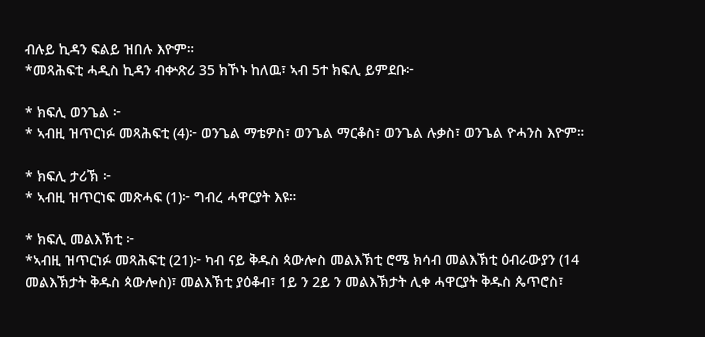ብሉይ ኪዳን ፍልይ ዝበሉ እዮም።
*መጻሕፍቲ ሓዲስ ኪዳን ብቍጽሪ 35 ክኾኑ ከለዉ፣ ኣብ 5ተ ክፍሊ ይምደቡ፦

* ክፍሊ ወንጌል ፦
* ኣብዚ ዝጥርነፉ መጻሕፍቲ (4)፦ ወንጌል ማቴዎስ፣ ወንጌል ማርቆስ፣ ወንጌል ሉቃስ፣ ወንጌል ዮሓንስ እዮም።

* ክፍሊ ታሪኽ ፦
* ኣብዚ ዝጥርነፍ መጽሓፍ (1)፦ ግብረ ሓዋርያት እዩ።

* ክፍሊ መልእኽቲ ፦
*ኣብዚ ዝጥርነፉ መጻሕፍቲ (21)፦ ካብ ናይ ቅዱስ ጳውሎስ መልእኽቲ ሮሜ ክሳብ መልእኽቲ ዕብራውያን (14 መልእኽታት ቅዱስ ጳውሎስ)፣ መልእኽቲ ያዕቆብ፣ 1ይ ን 2ይ ን መልእኽታት ሊቀ ሓዋርያት ቅዱስ ጴጥሮስ፣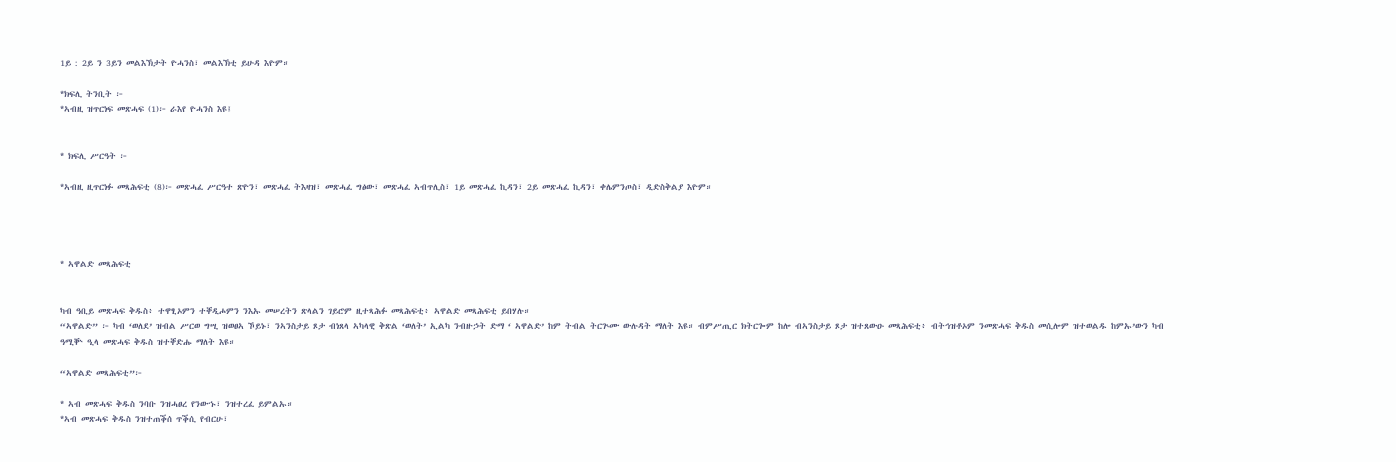1ይ : 2ይ ን 3ይን መልእኽታት ዮሓንስ፣ መልእኽቲ ይሁዳ እዮም።

*ክፍሊ ትንቢት ፦
*ኣብዚ ዝጥርነፍ መጽሓፍ (1)፦ ራእየ ዮሓንስ እዩ፤


* ክፍሊ ሥርዓት ፦

*ኣብዚ ዚጥርነፉ መጻሕፍቲ (8)፦ መጽሓፈ ሥርዓተ ጽዮን፣ መጽሓፈ ትእዛዝ፣ መጽሓፈ ግፅው፣ መጽሓፈ ኣብጥሊስ፣ 1ይ መጽሓፈ ኪዳን፣ 2ይ መጽሓፈ ኪዳን፣ ቀሌምንጦስ፣ ዲድስቅልያ እዮም።




* ኣዋልድ መጻሕፍቲ


ካብ ዓቢይ መጽሓፍ ቅዱስ፥ ተዋፂኦምን ተቐዲሖምን ንእኡ መሠረትን ጽላልን ገይሮም ዚተጻሕፉ መጻሕፍቲ፥ ኣዋልድ መጻሕፍቲ ይበሃሉ።
“ኣዋልድ” ፦ ካብ ‘ወለደ’ ዝብል ሥርወ ግሢ ዝወፀኣ ኾይኑ፣ ንኣንስታይ ጾታ ብነጸላ ኣካላዊ ቅጽል ‘ወለት’ ኢልካ ንብዙኃት ድማ ‘ ኣዋልድ’ ከም ትብል ትርጕሙ ውሉዳት ማለት እዩ። ብምሥጢር ክትርጐም ከሎ ብኣንስታይ ጾታ ዝተጸውዑ መጻሕፍቲ፥ ብትኅዝቶኦም ንመጽሓፍ ቅዱስ መሲሎም ዝተወልዱ ከምኡ’ውን ካብ ዓሚቝ ዒላ መጽሓፍ ቅዱስ ዝተቐድሑ ማለት እዩ።

“ኣዋልድ መጻሕፍቲ”፦

* ኣብ መጽሓፍ ቅዱስ ንባቡ ንዝሓፀረ የንውኁ፣ ንዝተረፈ ይምልኡ።
*ኣብ መጽሓፍ ቅዱስ ንዝተጠቕሰ ጥቕሲ የብርሁ፣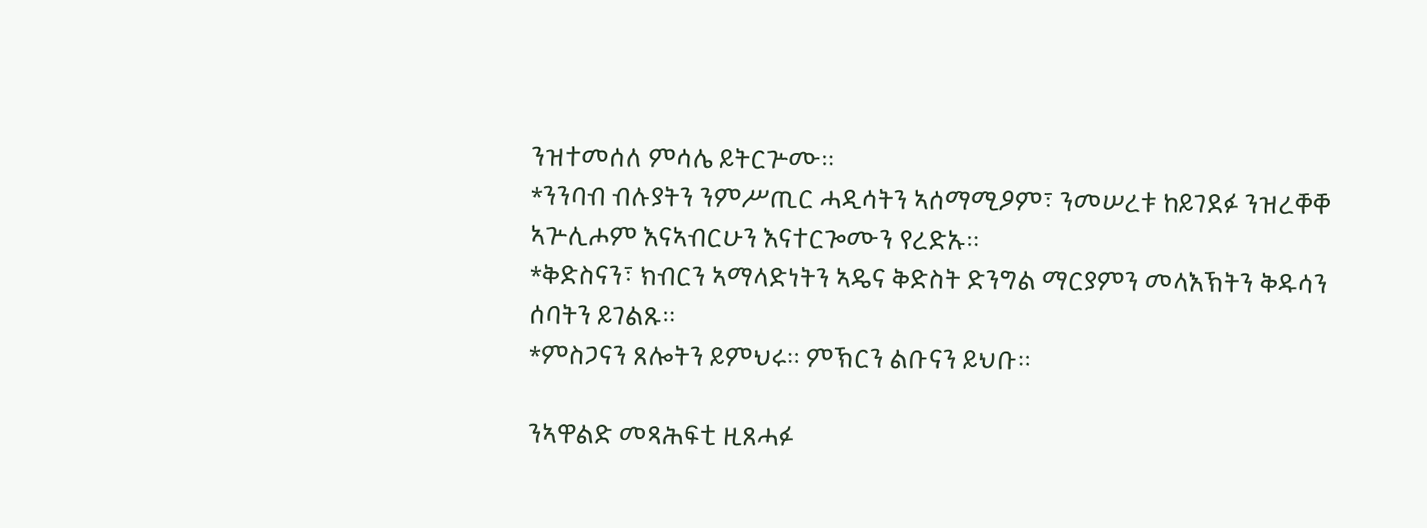ንዝተመሰለ ምሳሌ ይትርጕሙ።
*ንንባብ ብሉያትን ንምሥጢር ሓዲሳትን ኣሰማሚዖም፣ ንመሠረቱ ከይገደፉ ንዝረቐቐ ኣጕሊሖም እናኣብርሁን እናተርጐሙን የረድኡ።
*ቅድስናን፣ ክብርን ኣማላድነትን ኣዴና ቅድስት ድንግል ማርያምን መላእኽትን ቅዱሳን ሰባትን ይገልጹ።
*ምስጋናን ጸሎትን ይምህሩ። ምኽርን ልቡናን ይህቡ።

ንኣዋልድ መጻሕፍቲ ዚጸሓፉ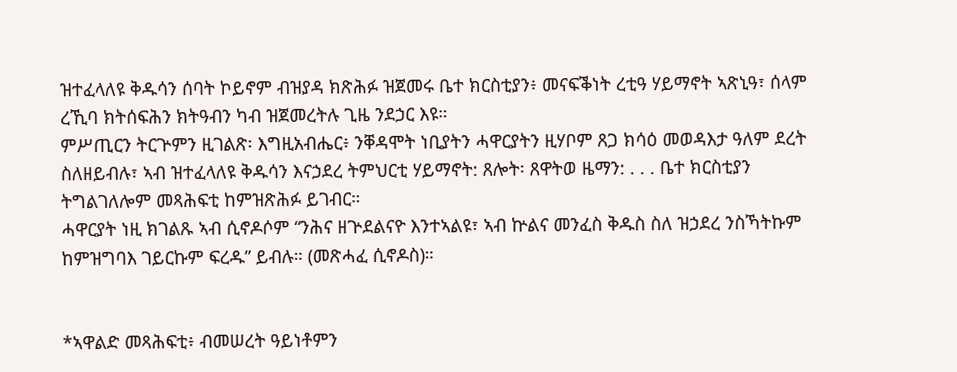ዝተፈላለዩ ቅዱሳን ሰባት ኮይኖም ብዝያዳ ክጽሕፉ ዝጀመሩ ቤተ ክርስቲያን፥ መናፍቕነት ረቲዓ ሃይማኖት ኣጽኒዓ፣ ሰላም ረኺባ ክትሰፍሕን ክትዓብን ካብ ዝጀመረትሉ ጊዜ ንደኃር እዩ።
ምሥጢርን ትርጕምን ዚገልጽ፡ እግዚአብሔር፥ ንቐዳሞት ነቢያትን ሓዋርያትን ዚሃቦም ጸጋ ክሳዕ መወዳእታ ዓለም ደረት ስለዘይብሉ፣ ኣብ ዝተፈላለዩ ቅዱሳን እናኃደረ ትምህርቲ ሃይማኖት: ጸሎት፡ ጸዋትወ ዜማን: . . . ቤተ ክርስቲያን ትግልገለሎም መጻሕፍቲ ከምዝጽሕፉ ይገብር።
ሓዋርያት ነዚ ክገልጹ ኣብ ሲኖዶሶም “ንሕና ዘጕደልናዮ እንተኣልዩ፣ ኣብ ኵልና መንፈስ ቅዱስ ስለ ዝኃደረ ንስኻትኩም ከምዝግባእ ገይርኩም ፍረዱ” ይብሉ። (መጽሓፈ ሲኖዶስ)።


*ኣዋልድ መጻሕፍቲ፥ ብመሠረት ዓይነቶምን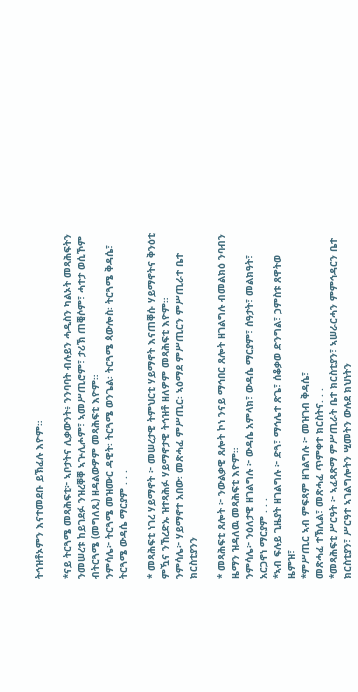ትኅዝቶኦምን እናተመደቡ ይኽፈሉ እዮም።

*ናይ ትርጓሜ መጻሕፍቲ፦ ኣቦታትና ሊቃውንት፥ ንንባባት ብሉይን ሓዲስን ካልኦት መጻሕፍትን ንመሠረቱ ከይገደፉ ንዝረቐቐ ኣጕሊሖም፣ ኣመሥጢሮም፣ ታሪኽ ጠቒሶም፣ ሓተታ ወሲኾም ብትርጓሜ (መግለጺ) ዘዳልውዎም መጻሕፍቲ እዮም።
ንምሳሌ፦ ትርጓሜ መዝሙር ዳዊት፡ ትርጓሜ ወንጌል፡ ትርጓሜ ጳውሎስ፡ ትርጓሜ ቅዳሴ፣ ትርጓሜ ውዳሴ ማርያም . . .

* መጻሕፍቲ ነገረ ሃይማኖት ፦ መሠረታዊ ትምህርቲ ሃይማኖት እናጠቐሱ ሃይማኖትና ቅንዕቲ ምዃና ንኸረድኡ ዝተጻሕፉ ሃይማኖታዊ ትኅዝቶ ዘለዎም መጻሕፍቲ እዮም።
ንምሳሌ፦ ሃይማኖተ አበው፡ መጽሓፈ ምሥጢር፡ ኣዕማደ ምሥጢርን ምሥጢራተ ቤተ ክርስቲያንን

* መጻሕፍቲ ጸሎት ፦ ንውልቃዊ ጸሎት ኮነ ንናይ ማኅበር ጸሎት ዘገልግሉ ብመልክዕ ንባብን ዜማን ዝዳለዉ መጻሕፍቲ እዮም።
ንምሳሌ፦ ንዕለታዊ ዘገልግሉ ፦ ውዳሴ አምላክ፣ ውዳሴ ማርያም፣ ሰዓታት፣ መልክዓት፣ አርጋኖነ ማርያም . . .
*ኣብ ፍሉይ ጊዜያት ዘገልግሉ ፦ ድጓ፣ ማኅሌተ ጽጌ፣ ሰቆቃወ ድንግል፣ ኃምስቱ ጸዋትወ ዜምዝ፣
*ምሥጢር ኣብ ምፍጻም ዘገልግሉ ፦ መዝገብ ቅዳሴ፣
መጽሓፈ ተኽሊል፣ መጽሓፈ ጥምቀተ ክርስትና. . .
*መጻሕፍቲ ሥርዓት ፦ ኣፈጻጽማ ምሥጢራት ቤተ ክርስቲያን፣ ኣሠራርሓን ምምኅዳርን ቤተ ክርስቲያን፣ ሥርዓተ ኣገልግሎትን ሢመትን ውሉደ ክህነትን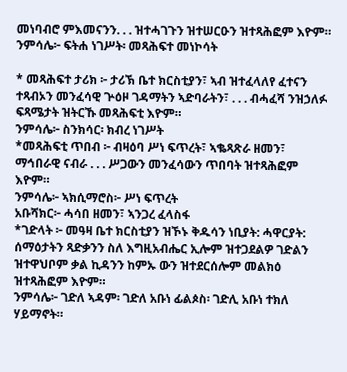መነባብሮ ምእመናንን. . . ዝተሓገጉን ዝተሠርዑን ዝተጻሕፎም እዮም።
ንምሳሌ፦ ፍትሐ ነገሥት፡ መጻሕፍተ መነኮሳት

* መጻሕፍተ ታሪክ ፦ ታሪኽ ቤተ ክርስቲያን፣ ኣብ ዝተፈላለየ ፈተናን ተጻብኦን መንፈሳዊ ጕዕዞ ገዳማትን ኣድባራትን፣ . . . ብሓፈሻ ንዝኃለፉ ፍጻሜታት ዝትርኹ መጻሕፍቲ እዮም።
ንምሳሌ፦ ስንክሳር፡ ክብረ ነገሥት
*መጻሕፍቲ ጥበብ ፦ ብዛዕባ ሥነ ፍጥረት፣ ኣቈጻጽራ ዘመን፣ ማኅበራዊ ናብራ . . . ሥጋውን መንፈሳውን ጥበባት ዝተጻሕፎም እዮም።
ንምሳሌ፦ ኣክሲማሮስ፦ ሥነ ፍጥረት
አቡሻክር፦ ሓሳበ ዘመን፣ ኣንጋረ ፈላስፋ
*ገድላት ፦ መዓዛ ቤተ ክርስቲያን ዝኾኑ ቅዱሳን ነቢያት: ሓዋርያት: ሰማዕታትን ጻድቃንን ስለ እግዚአብሔር ኢሎም ዝተጋደልዎ ገድልን ዝተዋህቦም ቃል ኪዳንን ከምኡ ውን ዝተደርሰሎም መልክዕ ዝተጻሕፎም እዮም።
ንምሳሌ፦ ገድለ ኣዳም፡ ገድለ አቡነ ፊልጶስ፡ ገድሊ አቡነ ተክለ ሃይማኖት።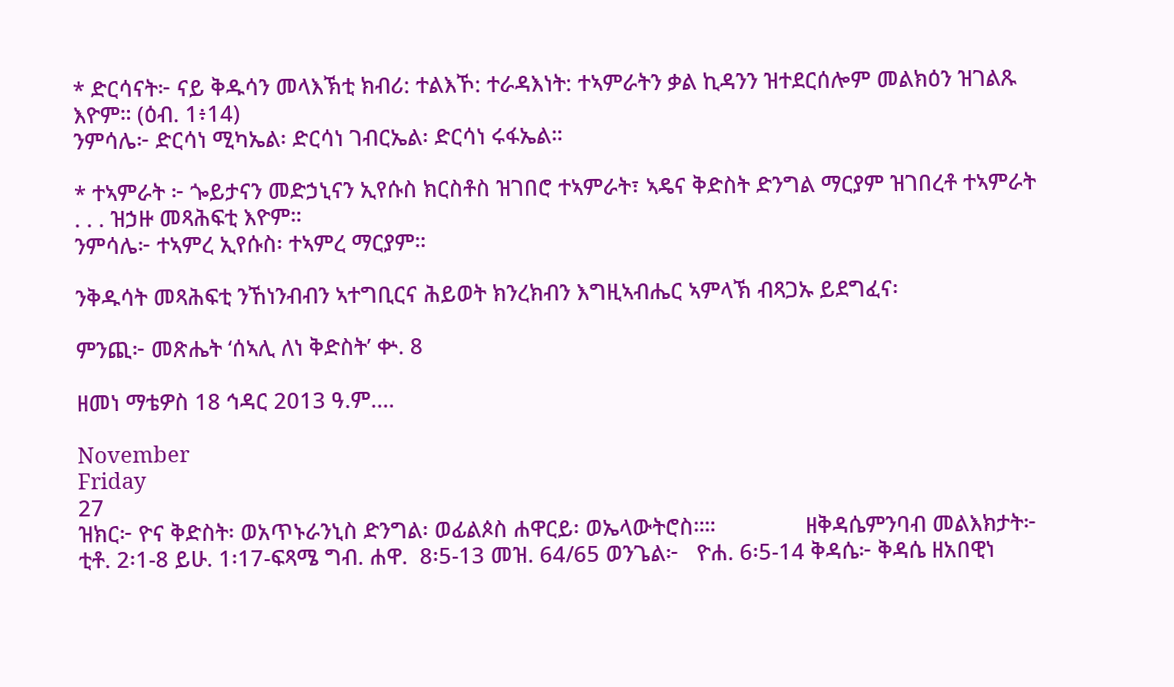* ድርሳናት፦ ናይ ቅዱሳን መላእኽቲ ክብሪ: ተልእኾ: ተራዳእነት: ተኣምራትን ቃል ኪዳንን ዝተደርሰሎም መልክዕን ዝገልጹ እዮም። (ዕብ. 1፥14)
ንምሳሌ፦ ድርሳነ ሚካኤል፡ ድርሳነ ገብርኤል፡ ድርሳነ ሩፋኤል።

* ተኣምራት ፦ ጐይታናን መድኃኒናን ኢየሱስ ክርስቶስ ዝገበሮ ተኣምራት፣ ኣዴና ቅድስት ድንግል ማርያም ዝገበረቶ ተኣምራት . . . ዝኃዙ መጻሕፍቲ እዮም።
ንምሳሌ፦ ተኣምረ ኢየሱስ፡ ተኣምረ ማርያም።

ንቅዱሳት መጻሕፍቲ ንኸነንብብን ኣተግቢርና ሕይወት ክንረክብን እግዚኣብሔር ኣምላኽ ብጻጋኡ ይደግፈና፡

ምንጪ፦ መጽሔት ‘ሰኣሊ ለነ ቅድስት’ ቍ. 8

ዘመነ ማቴዎስ 18 ኅዳር 2013 ዓ.ም.…

November
Friday
27
ዝክር፦ ዮና ቅድስት፡ ወአጥኑራንኒስ ድንግል፡ ወፊልጶስ ሐዋርይ፡ ወኤላውትሮስ።።               ዘቅዳሴምንባብ መልእክታት፦ ቲቶ. 2፡1-8 ይሁ. 1፡17-ፍጻሜ ግብ. ሐዋ.  8፡5-13 መዝ. 64/65 ወንጌል፦   ዮሐ. 6፡5-14 ቅዳሴ፦ ቅዳሴ ዘአበዊነ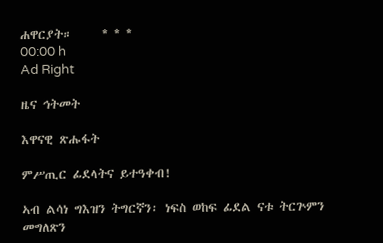ሐዋርያት።     * * *
00:00 h
Ad Right

ዜና ኅትመት

እዋናዊ ጽሑፋት

ምሥጢር ፊደላትና ይተዓቀብ!

ኣብ ልሳነ ግእዝን ትግርኛን፡ ነፍስ ወከፍ ፊደል ናቱ ትርጕምን መግለጽን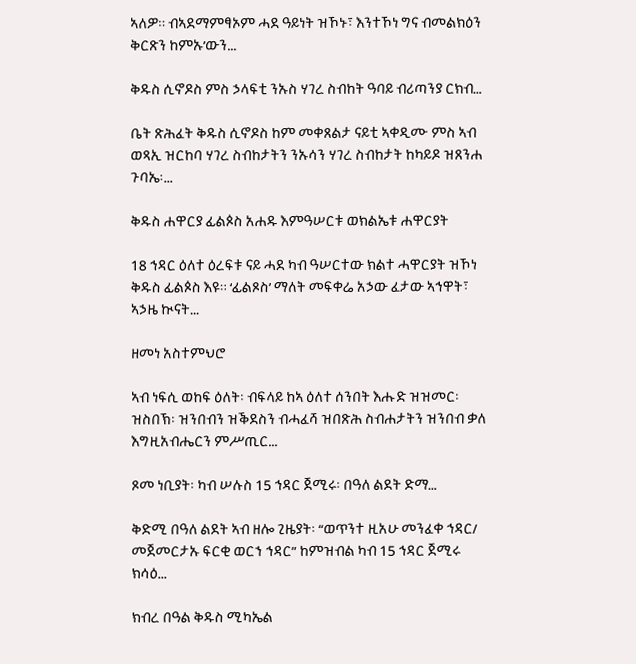ኣለዎ። ብኣደማምፃኦም ሓደ ዓይነት ዝኾኑ፣ እንተኾነ ግና ብመልክዕን ቅርጽን ከምኡ’ውን...

ቅዱስ ሲኖዶስ ምስ ኃላፍቲ ንኡስ ሃገረ ስብከት ዓባይ ብሪጣንያ ርክብ…

ቤት ጽሕፈት ቅዱስ ሲኖዶስ ከም መቀጸልታ ናይቲ ኣቀዲሙ ምስ ኣብ ወጻኢ ዝርከባ ሃገረ ስብከታትን ንኡሳን ሃገረ ስብከታት ከካይዶ ዝጸንሐ ጉባኤ፡...

ቅዱስ ሐዋርያ ፊልጶስ አሐዱ እምዓሠርቱ ወክልኤቱ ሐዋርያት

18 ኅዳር ዕለተ ዕረፍቱ ናይ ሓደ ካብ ዓሠርተው ክልተ ሓዋርያት ዝኾነ ቅዱስ ፊልጶስ እዩ። ‘ፊልጾስ’ ማለት መፍቀሬ አኃው ፈታው ኣኅዋት፣ ኣኃዜ ኲናት...

ዘመነ አስተምህሮ

ኣብ ነፍሲ ወከፍ ዕለት፡ ብፍላይ ከኣ ዕለተ ሰንበት እሑድ ዝዝመር፡ ዝስበኽ፡ ዝንበብን ዝቕደስን ብሓፈሻ ዝበጽሕ ስብሐታትን ዝንበብ ቃለ እግዚአብሔርን ምሥጢር...

ጾመ ነቢያት፡ ካብ ሠሉስ 15 ኅዳር ጀሚሩ፡ በዓለ ልደት ድማ…

ቅድሚ በዓለ ልደት ኣብ ዘሎ ጊዜያት፡ “ወጥንተ ዚአሁ መንፈቀ ኅዳር/ መጀመርታኡ ፍርቂ ወርኀ ኅዳር” ከምዝብል ካብ 15 ኅዳር ጀሚሩ ክሳዕ...

ክብረ በዓል ቅዱስ ሚካኤል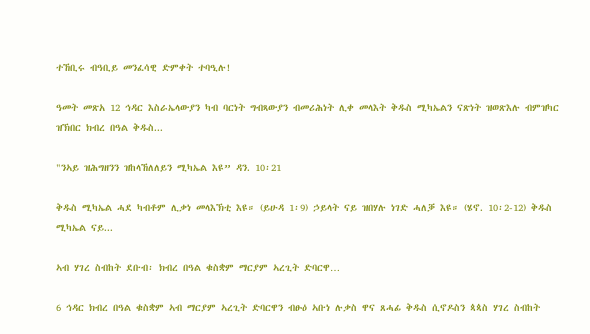ተኸቢሩ ብዓቢይ መንፈሳዊ ድምቀት ተባዒሉ!

ዓመት መጽአ 12 ኅዳር እስራኤላውያን ካብ ባርነት ግብጻውያን ብመሪሕነት ሊቀ መላእት ቅዱስ ሚካኤልን ናጽነት ዝወጽእሉ ብምዝካር ዝኽበር ክብረ በዓል ቅዱስ...

"ንኣይ ዝሕግዘንን ዝከላኸለለይን ሚካኤል እዩ” ዳን. 10፡21

ቅዱስ ሚካኤል ሓደ ካብቶም ሊቃነ መላእኽቲ እዩ። (ይሁዳ 1፡9) ኃይላት ናይ ዝበሃሉ ነገድ ሓለቓ እዩ። (ሄኖ. 10፡2-12) ቅዱስ ሚካኤል ናይ...

ኣብ ሃገረ ስብከት ደቡብ፡ ክብረ በዓል ቁስቋም ማርያም ኣረጊት ድባርዋ…

6 ኅዳር ክብረ በዓል ቁስቋም ኣብ ማርያም ኣረጊት ድባርዋን ብፁዕ ኣቡነ ሉቃስ ዋና ጸሓፊ ቅዱስ ሲኖዶስን ጳጳስ ሃገረ ስብከት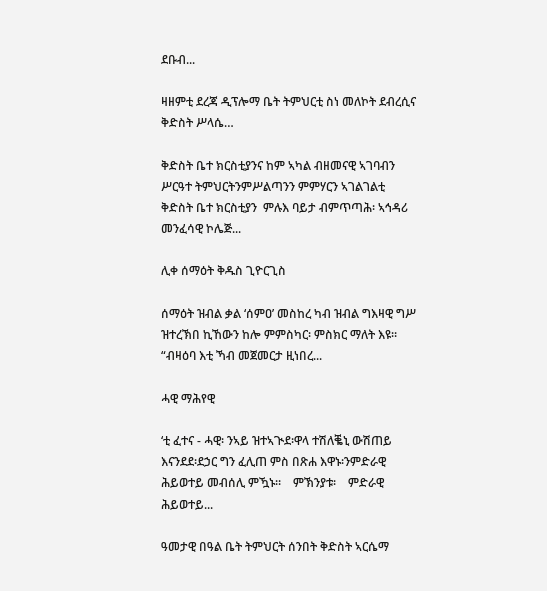ደቡብ...

ዛዘምቲ ደረጃ ዲፕሎማ ቤት ትምህርቲ ስነ መለኮት ደብረሲና ቅድስት ሥላሴ…

ቅድስት ቤተ ክርስቲያንና ከም ኣካል ብዘመናዊ ኣገባብን ሥርዓተ ትምህርትንምሥልጣንን ምምሃርን ኣገልገልቲ ቅድስት ቤተ ክርስቲያን  ምሉእ ባይታ ብምጥጣሕ፡ ኣኅዳሪ መንፈሳዊ ኮሌጅ...

ሊቀ ሰማዕት ቅዱስ ጊዮርጊስ

ሰማዕት ዝብል ቃል ‘ሰምዐ’ መስከረ ካብ ዝብል ግእዛዊ ግሥ ዝተረኽበ ኪኸውን ከሎ ምምስካር፡ ምስክር ማለት እዩ። “ብዛዕባ እቲ ኻብ መጀመርታ ዚነበረ...

ሓዊ ማሕየዊ

‘ቲ ፈተና - ሓዊ፡ ንኣይ ዝተኣጒደ፡ዋላ ተሽለቘኒ ውሽጠይ እናንደደ፡ደኃር ግን ፈሊጠ ምስ በጽሐ እዋኑ፡ንምድራዊ ሕይወተይ መብሰሊ ምዃኑ።    ምኽንያቱ፡    ምድራዊ ሕይወተይ...

ዓመታዊ በዓል ቤት ትምህርት ሰንበት ቅድስት ኣርሴማ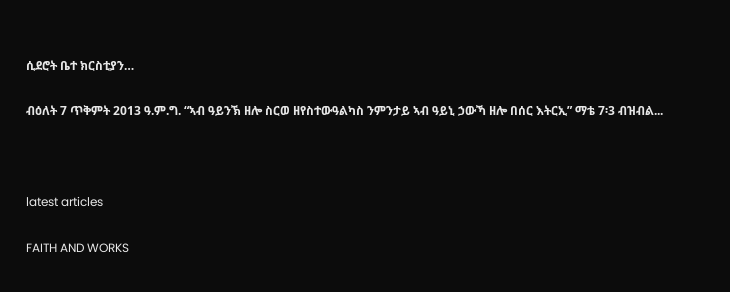ሲደሮት ቤተ ክርስቲያን…

ብዕለት 7 ጥቅምት 2013 ዓ.ም.ግ. “ኣብ ዓይንኽ ዘሎ ስርወ ዘየስተውዓልካስ ንምንታይ ኣብ ዓይኒ ኃውኻ ዘሎ በሰር እትርኢ” ማቴ 7፡3 ብዝብል...



latest articles

FAITH AND WORKS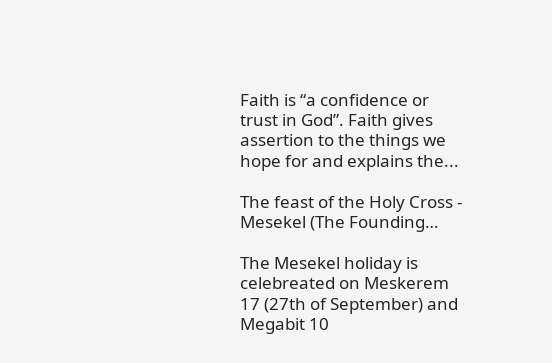Faith is “a confidence or trust in God”. Faith gives assertion to the things we hope for and explains the...

The feast of the Holy Cross - Mesekel (The Founding…

The Mesekel holiday is celebreated on Meskerem 17 (27th of September) and Megabit 10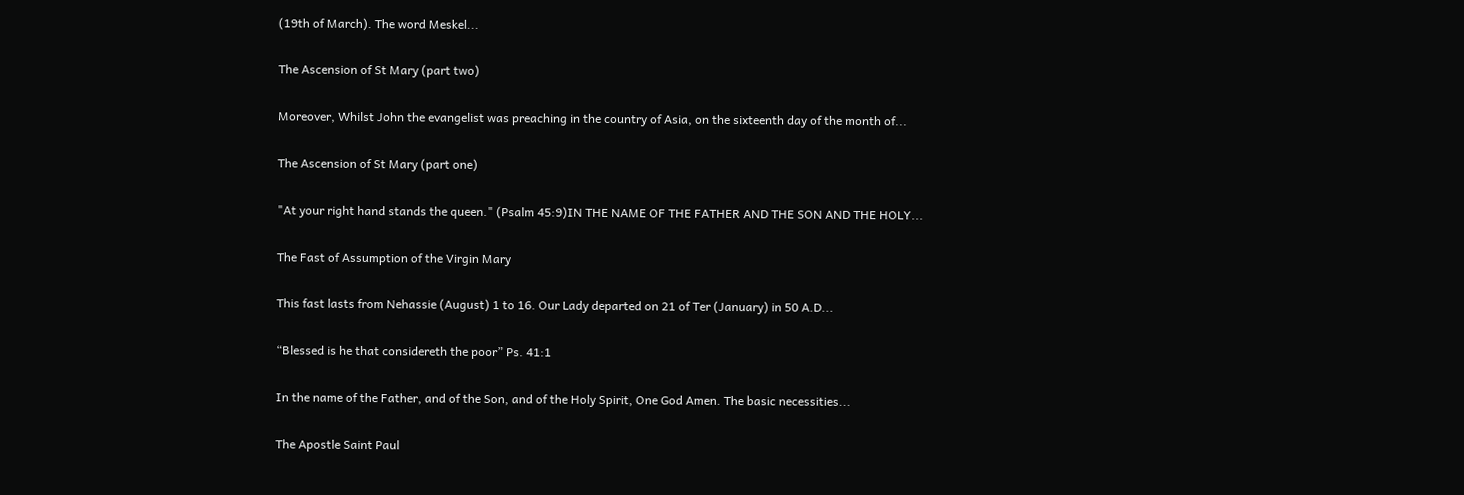(19th of March). The word Meskel...

The Ascension of St Mary (part two)

Moreover, Whilst John the evangelist was preaching in the country of Asia, on the sixteenth day of the month of...

The Ascension of St Mary (part one)

"At your right hand stands the queen." (Psalm 45:9)IN THE NAME OF THE FATHER AND THE SON AND THE HOLY...

The Fast of Assumption of the Virgin Mary

This fast lasts from Nehassie (August) 1 to 16. Our Lady departed on 21 of Ter (January) in 50 A.D...

“Blessed is he that considereth the poor” Ps. 41:1

In the name of the Father, and of the Son, and of the Holy Spirit, One God Amen. The basic necessities...

The Apostle Saint Paul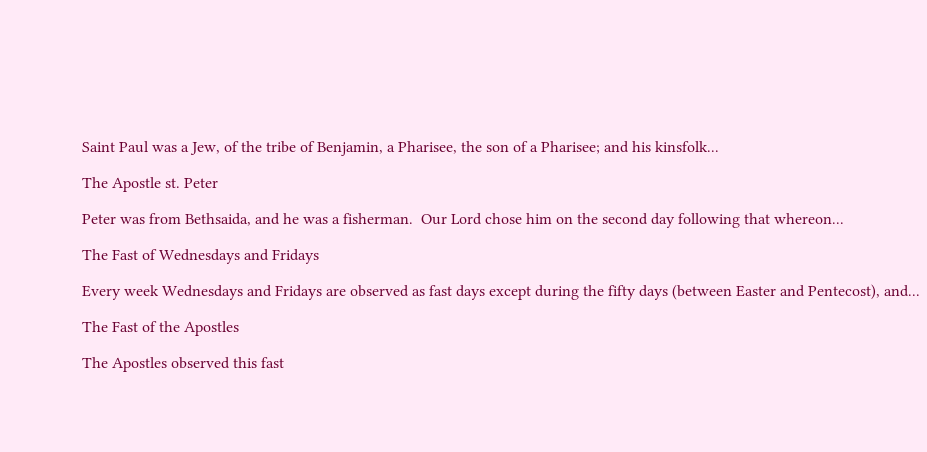Saint Paul was a Jew, of the tribe of Benjamin, a Pharisee, the son of a Pharisee; and his kinsfolk...

The Apostle st. Peter

Peter was from Bethsaida, and he was a fisherman.  Our Lord chose him on the second day following that whereon...

The Fast of Wednesdays and Fridays

Every week Wednesdays and Fridays are observed as fast days except during the fifty days (between Easter and Pentecost), and...

The Fast of the Apostles

The Apostles observed this fast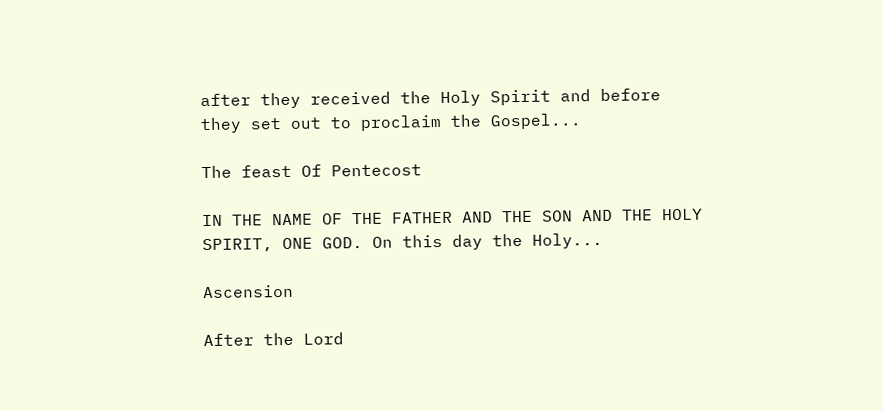after they received the Holy Spirit and before they set out to proclaim the Gospel...

The feast Of Pentecost

IN THE NAME OF THE FATHER AND THE SON AND THE HOLY SPIRIT, ONE GOD. On this day the Holy...

Ascension

After the Lord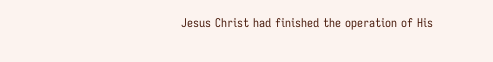Jesus Christ had finished the operation of His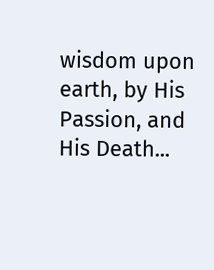wisdom upon earth, by His Passion, and His Death...